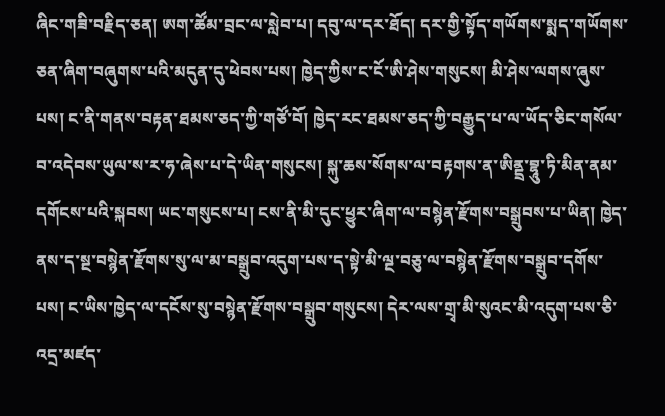ཞིང་གཟི་བརྗིད་ཅན། ཨག་ཚོམ་བྲང་ལ་སླེབ་པ། དབུ་ལ་དར་ཐོད། དར་གྱི་སྟོད་གཡོགས་སྨད་གཡོགས་ཅན་ཞིག་བཞུགས་པའི་མདུན་དུ་ཕེབས་པས། ཁྱེད་ཀྱིས་ང་ངོ་ཨི་ཤེས་གསུངས། མི་ཤེས་ལགས་ཞུས་པས། ང་ནི་གནས་བརྟན་ཐམས་ཅད་ཀྱི་གཙོ་བོ། ཁྱེད་རང་ཐམས་ཅད་ཀྱི་བརྒྱུད་པ་ལ་ཡོད་ཅིང་གསོལ་བ་འདེབས་ཡུལ་ས་ར་ཧ་ཞེས་པ་དེ་ཡིན་གསུངས། སྐུ་ཆས་སོགས་ལ་བརྟགས་ན་ཨིནྡྲ་བྷཱུ་ཏི་མིན་ནམ་དགོངས་པའི་སྐབས། ཡང་གསུངས་པ། ངས་ནི་མི་དུང་ཕྱུར་ཞིག་ལ་བསྙེན་རྫོགས་བསྒྲུབས་པ་ཡིན། ཁྱེད་ནས་ད་སྔ་བསྙེན་རྫོགས་སུ་ལ་མ་བསྒྲུབ་འདུག་པས་ད་སྟེ་མི་ལྔ་བཅུ་ལ་བསྙེན་རྫོགས་བསྒྲུབ་དགོས་པས། ང་ཡིས་ཁྱེད་ལ་དངོས་སུ་བསྙེན་རྫོགས་བསྒྲུབ་གསུངས། དེར་ལས་གྲྭ་མི་སུའང་མི་འདུག་པས་ཅི་འདྲ་མཛད་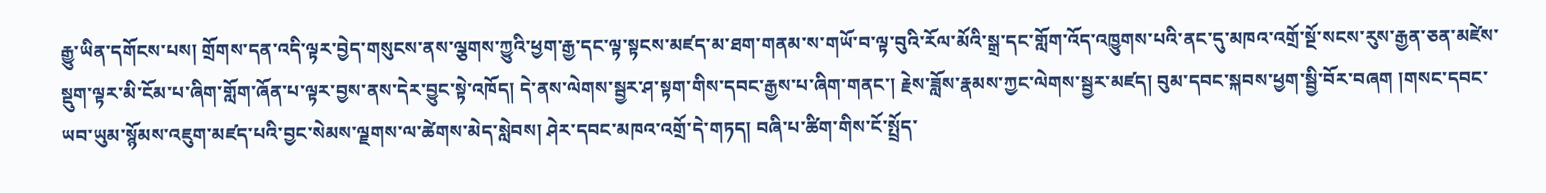རྒྱུ་ཡིན་དགོངས་པས། གྲོགས་དན་འདི་ལྟར་བྱེད་གསུངས་ནས་ལྕགས་ཀྱུའི་ཕྱག་རྒྱ་དང་ལྟ་སྟངས་མཛད་མ་ཐག་གནམ་ས་གཡོ་བ་ལྟ་བུའི་རོལ་མོའི་སྒྲ་དང་གློག་འོད་འཁྱུགས་པའི་ནང་དུ་མཁའ་འགྲོ་སྔོ་སངས་རུས་རྒྱན་ཅན་མཛེས་སྡུག་ལྟར་མི་ངོམ་པ་ཞིག་གློག་ཞོན་པ་ལྟར་བྱས་ནས་དེར་བྱུང་སྟེ་འཁོད། དེ་ནས་ལེགས་སྦྱར་ཤ་སྟག་གིས་དབང་རྒྱས་པ་ཞིག་གནང་། རྗེས་ཟློས་རྣམས་ཀྱང་ལེགས་སྦྱར་མཛད། བུམ་དབང་སྐབས་ཕྱག་སྦྱི་བོར་བཞག །གསང་དབང་ཡབ་ཡུམ་སྙོམས་འཇུག་མཛད་པའི་བྱང་སེམས་ལྗགས་ལ་ཚེགས་མེད་སླེབས། ཤེར་དབང་མཁའ་འགྲོ་དེ་གཏད། བཞི་པ་ཚིག་གིས་ངོ་སྤྲོད་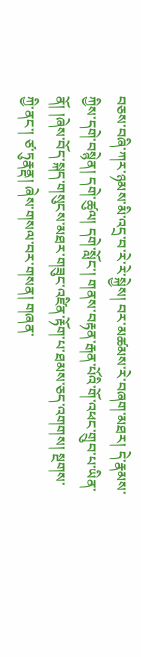བཅས་བཞི་ཀར་ཉམས་མི་འདྲ་བ་རེ་རེ་སྐྱེས། བར་མཚམས་རེ་བཞག་མཐར། དེ་རྣམས་ཀྱིས་དགེ་བསྙེན། དགེ་ཚུལ། དགེ་སློང་། གནས་བརྟན་རྒན་པོའི་གོ་འཕང་གྲུབ་པ་ཡིན་ནོ། །ཞེས་བོད་སྐད་གསུངས་མཐར་གཟུང་འཛིན་རྟོག་པ་ཐམས་ཅད་འགགས། སྔགས་ཀྱི་ནང་། ཙ་ཏུརྣནྡ། ཞེས་གསལ་བར་གསན། གཞན་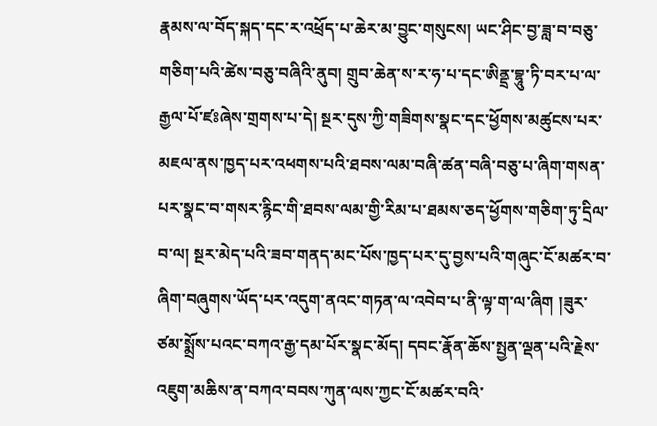རྣམས་ལ་བོད་སྐད་དང་ར་འཕྲོད་པ་ཆེར་མ་བྱུང་གསུངས། ཡང་ཤིང་བྱ་ཟླ་བ་བཅུ་གཅིག་པའི་ཚེས་བཅུ་བཞིའི་ནུབ། གྲུབ་ཆེན་ས་ར་ཧ་པ་དང་ཨིནྡྲ་བྷཱུ་ཏི་བར་པ་ལ་རྒྱལ་པོ་ཛཿཞེས་གྲགས་པ་དེ། སྔར་དུས་ཀྱི་གཟིགས་སྣང་དང་ཕྱོགས་མཚུངས་པར་མཇལ་ནས་ཁྱད་པར་འཕགས་པའི་ཐབས་ལམ་བཞི་ཚན་བཞི་བཅུ་པ་ཞིག་གསན་པར་སྣང་བ་གསར་རྙིང་གི་ཐབས་ལམ་གྱི་རིམ་པ་ཐམས་ཅད་ཕྱོགས་གཅིག་ཏུ་དྲིལ་བ་ལ། སྔར་མེད་པའི་ཟབ་གནད་མང་པོས་ཁྱད་པར་དུ་བྱས་པའི་གཞུང་ངོ་མཚར་བ་ཞིག་བཞུགས་ཡོད་པར་འདུག་ནའང་གཏན་ལ་འབེབ་པ་ནི་ལྟ་ག་ལ་ཞིག །ཟུར་ཙམ་སྨྲོས་པའང་བཀའ་རྒྱ་དམ་པོར་སྣང་མོད། དབང་རྣོན་ཆོས་སྤྱན་ལྡན་པའི་རྗེས་འཇུག་མཆིས་ན་བཀའ་བབས་ཀུན་ལས་ཀྱང་ངོ་མཚར་བའི་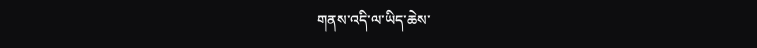གནས་འདི་ལ་ཡིད་ཆེས་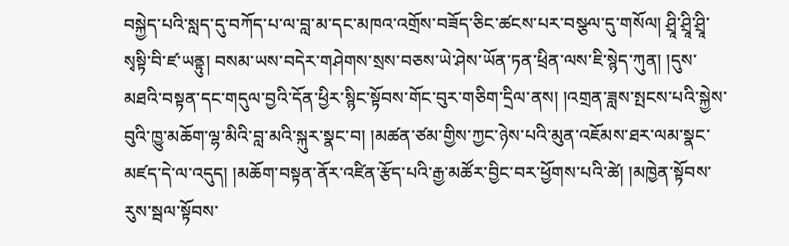བསྐྱེད་པའི་སླད་དུ་བཀོད་པ་ལ་བླ་མ་དང་མཁའ་འགྲོས་བཟོད་ཅིང་ཚངས་པར་བསྩལ་དུ་གསོལ། ཤྲཱི་ཤྲཱི་ཤྲཱི་སྭསྟི་བི་ཛ་ཡནྟུ། བསམ་ཡས་བདེར་གཤེགས་སྲས་བཅས་ཡེ་ཤེས་ཡོན་ཏན་ཕྲིན་ལས་ཇི་སྙེད་ཀུན། །དུས་མཐའི་བསྟན་དང་གདུལ་བྱའི་དོན་ཕྱིར་སྙིང་སྟོབས་གོང་བུར་གཅིག་དྲིལ་ནས། །འགྲན་ཟླས་སྤངས་པའི་སྐྱེས་བུའི་ཁྱུ་མཆོག་ལྷ་མིའི་བླ་མའི་སྐུར་སྣང་བ། །མཚན་ཙམ་གྱིས་ཀྱང་ཉེས་པའི་མུན་འཇོམས་ཐར་ལམ་སྣང་མཛད་དེ་ལ་འདུད། །མཆོག་བསྟན་ནོར་འཛིན་རྩོད་པའི་རྒྱ་མཚོར་བྱིང་བར་ཕྱོགས་པའི་ཚེ། །མཁྱེན་སྟོབས་རུས་སྦལ་སྟོབས་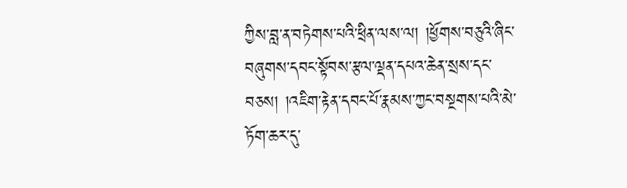ཀྱིས་བླ་ན་བཏེགས་པའི་ཕྲིན་ལས་ལ། །ཕྱོགས་བཅུའི་ཞིང་བཞུགས་དབང་སྟོབས་རྩལ་ལྡན་དཔའ་ཆེན་སྲས་དང་བཅས། །འཇིག་རྟེན་དབང་པོ་རྣམས་ཀྱང་བསྔགས་པའི་མེ་ཏོག་ཆར་དུ་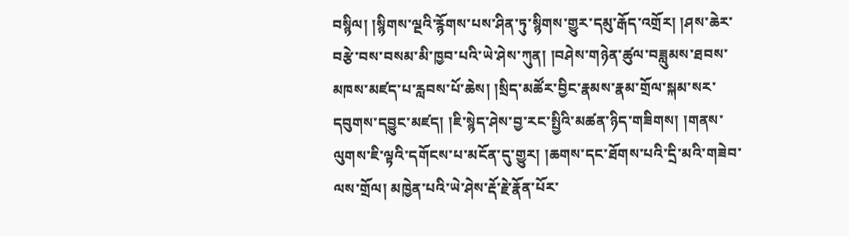བསྙིལ། །སྙིགས་ལྔའི་རྙོགས་པས་ཤིན་ཏུ་སྙིགས་གྱུར་དམུ་རྒོད་འགྲོར། །ཤས་ཆེར་བརྩེ་བས་བསམ་མི་ཁྱབ་པའི་ཡེ་ཤེས་ཀུན། །བཤེས་གཉེན་ཚུལ་བཟླུམས་ཐབས་མཁས་མཛད་པ་རླབས་པོ་ཆེས། །སྲིད་མཚོར་བྱིང་རྣམས་རྣམ་གྲོལ་སྐམ་སར་དབུགས་དབྱུང་མཛད། །ཇི་སྙེད་ཤེས་བྱ་རང་སྤྱིའི་མཚན་ཉིད་གཟིགས། །གནས་ལུགས་ཇི་ལྟའི་དགོངས་པ་མངོན་དུ་གྱུར། །ཆགས་དང་ཐོགས་པའི་དྲི་མའི་གཟེབ་ལས་གྲོལ། མཁྱེན་པའི་ཡེ་ཤེས་རྡོ་རྗེ་རྣོན་པོར་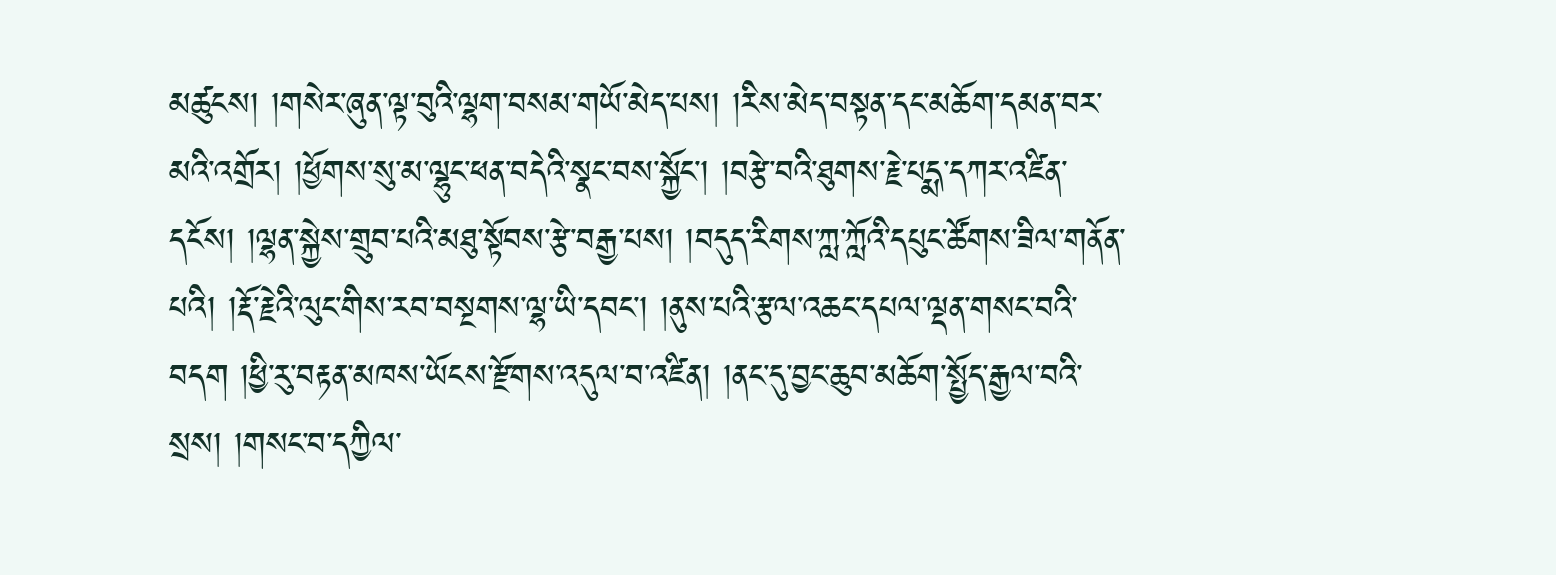མཚུངས། །གསེར་ཞུན་ལྟ་བུའི་ལྷག་བསམ་གཡོ་མེད་པས། །རིས་མེད་བསྟན་དང་མཆོག་དམན་བར་མའི་འགྲོར། །ཕྱོགས་སུ་མ་ལྷུང་ཕན་བདེའི་སྣང་བས་སྐྱོང་། །བརྩེ་བའི་ཐུགས་རྗེ་པདྨ་དཀར་འཛིན་དངོས། །ལྷན་སྐྱེས་གྲུབ་པའི་མཐུ་སྟོབས་རྩེ་བརྒྱ་པས། །བདུད་རིགས་ཀླ་ཀློའི་དཔུང་ཚོགས་ཟིལ་གནོན་པའི། །རྡོ་རྗེའི་ལུང་གིས་རབ་བསྔགས་ལྷ་ཡི་དབང་། །ནུས་པའི་རྩལ་འཆང་དཔལ་ལྡན་གསང་བའི་བདག །ཕྱི་རུ་བརྟན་མཁས་ཡོངས་རྫོགས་འདུལ་བ་འཛིན། །ནང་དུ་བྱང་ཆུབ་མཆོག་སྤྱོད་རྒྱལ་བའི་སྲས། །གསང་བ་དཀྱིལ་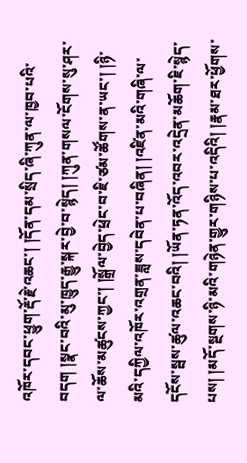འཁོར་དབང་ཕྱུག་རྡོ་རྗེ་འཆང་། །དོན་དམ་སྲིད་ཞི་ཀུན་ལ་ཁྱབ་པའི་བདག །སྣང་བའི་མུ་ཁྱུད་རྒྱུ་སྐར་བྱེ་བ་སྙེད། །ཀུན་གསལ་ངོགས་སུ་ཤར་ལ་ཆོས་མཚུངས་ཀྱང་། །སྒྲོལ་བྱེད་ཕྲེང་བ་ཇི་ཙམ་ཚོགས་ན་ཡང་། །ཉི་མའི་དཀྱིལ་འཁོར་འགྲན་ཟླས་དབེན་པ་བཞིན། །འཛིན་མའི་གཞི་ལ་དངོས་སྦས་ཚུལ་འཆང་བའི། །ཡོན་ཏན་འོད་འབར་འདྲེན་མཆོག་ཇི་སྙེད་པས། །མདོ་སྔགས་ཉི་མའི་གཉེན་གྱུར་གཉིས་པ་འདིའི། །རྣམ་ཐར་ཕྱོགས་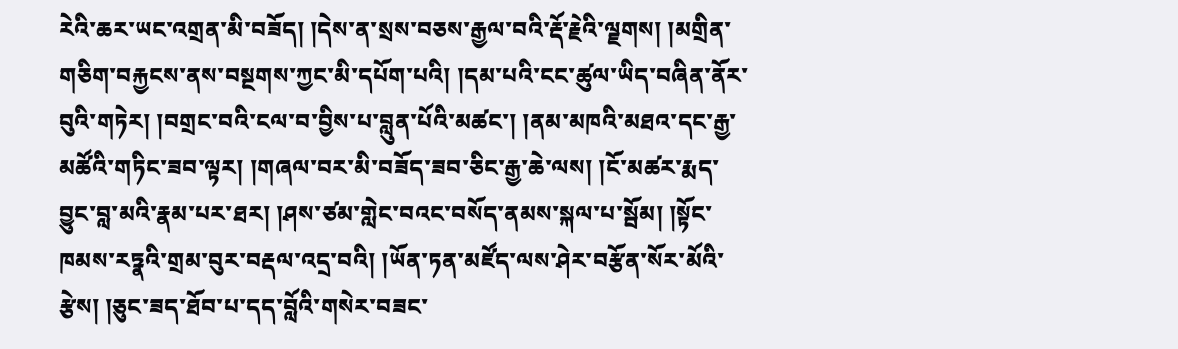རེའི་ཆར་ཡང་འགྲན་མི་བཟོད། །དེས་ན་སྲས་བཅས་རྒྱལ་བའི་རྡོ་རྗེའི་ལྗགས། །མགྲིན་གཅིག་བརྐྱངས་ནས་བསྔགས་ཀྱང་མི་དཔོག་པའི། །དམ་པའི་ངང་ཚུལ་ཡིད་བཞིན་ནོར་བུའི་གཏེར། །བགྲང་བའི་ངལ་བ་བྱིས་པ་བླུན་པོའི་མཚང་། །ནམ་མཁའི་མཐའ་དང་རྒྱ་མཚོའི་གཏིང་ཟབ་ལྟར། །གཞལ་བར་མི་བཟོད་ཟབ་ཅིང་རྒྱ་ཆེ་ལས། །ངོ་མཚར་རྨད་བྱུང་བླ་མའི་རྣམ་པར་ཐར། །ཤས་ཙམ་གླེང་བའང་བསོད་ནམས་སྐལ་པ་སྦོམ། །སྟོང་ཁམས་རཏྣའི་གྲམ་བུར་བརྡལ་འདྲ་བའི། །ཡོན་ཏན་མཛོད་ལས་ཤེར་བརྩོན་སོར་མོའི་རྩེས། །ཅུང་ཟད་ཐོབ་པ་དད་བློའི་གསེར་བཟང་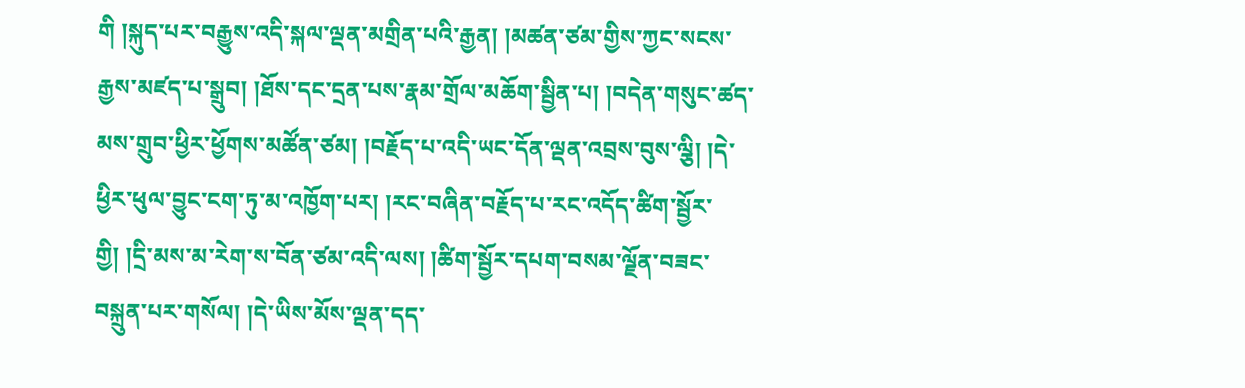གི །སྐུད་པར་བརྒྱུས་འདི་སྐལ་ལྡན་མགྲིན་པའི་རྒྱན། །མཚན་ཙམ་གྱིས་ཀྱང་སངས་རྒྱས་མཛད་པ་སྒྲུབ། །ཐོས་དང་དྲན་པས་རྣམ་གྲོལ་མཆོག་སྦྱིན་པ། །བདེན་གསུང་ཚད་མས་གྲུབ་ཕྱིར་ཕྱོགས་མཚོན་ཙམ། །བརྗོད་པ་འདི་ཡང་དོན་ལྡན་འབྲས་བུས་ལྕི། །དེ་ཕྱིར་ཕུལ་བྱུང་ངག་ཏུ་མ་འཁྱོག་པར། །རང་བཞིན་བརྗོད་པ་རང་འདོད་ཚིག་སྦྱོར་གྱི། །དྲི་མས་མ་རེག་ས་བོན་ཙམ་འདི་ལས། །ཚིག་སྦྱོར་དཔག་བསམ་ལྗོན་བཟང་བསྐྲུན་པར་གསོལ། །དེ་ཡིས་མོས་ལྡན་དད་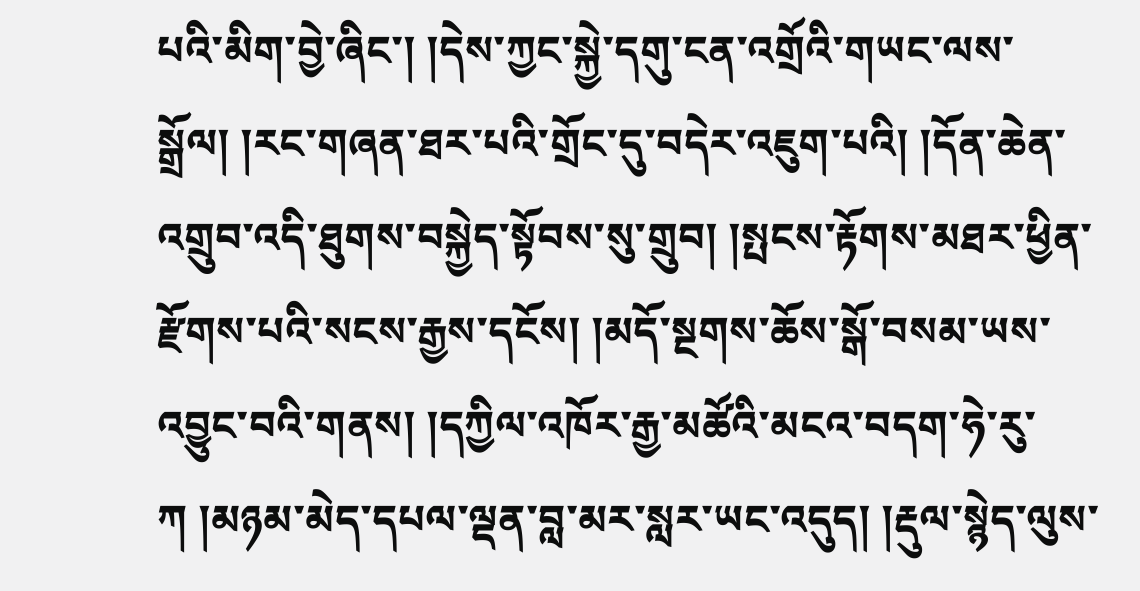པའི་མིག་བྱེ་ཞིང་། །དེས་ཀྱང་སྐྱེ་དགུ་ངན་འགྲོའི་གཡང་ལས་སྒྲོལ། །རང་གཞན་ཐར་པའི་གྲོང་དུ་བདེར་འཇུག་པའི། །དོན་ཆེན་འགྲུབ་འདི་ཐུགས་བསྐྱེད་སྟོབས་སུ་གྲུབ། །སྤངས་རྟོགས་མཐར་ཕྱིན་རྫོགས་པའི་སངས་རྒྱས་དངོས། །མདོ་སྔགས་ཆོས་སྒོ་བསམ་ཡས་འབྱུང་བའི་གནས། །དཀྱིལ་འཁོར་རྒྱ་མཚོའི་མངའ་བདག་ཧེ་རུ་ཀ །མཉམ་མེད་དཔལ་ལྡན་བླ་མར་སླར་ཡང་འདུད། །རྡུལ་སྙེད་ལུས་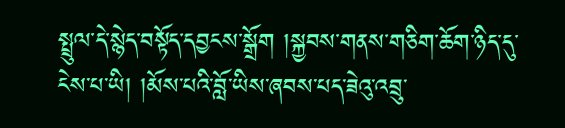སྤྲུལ་དེ་སྙེད་བསྟོད་དབྱངས་སྒྲོག །སྐྱབས་གནས་གཅིག་ཆོག་ཉིད་དུ་ངེས་པ་ཡི། །མོས་པའི་བློ་ཡིས་ཞབས་པད་ཟེའུ་འབྲུ་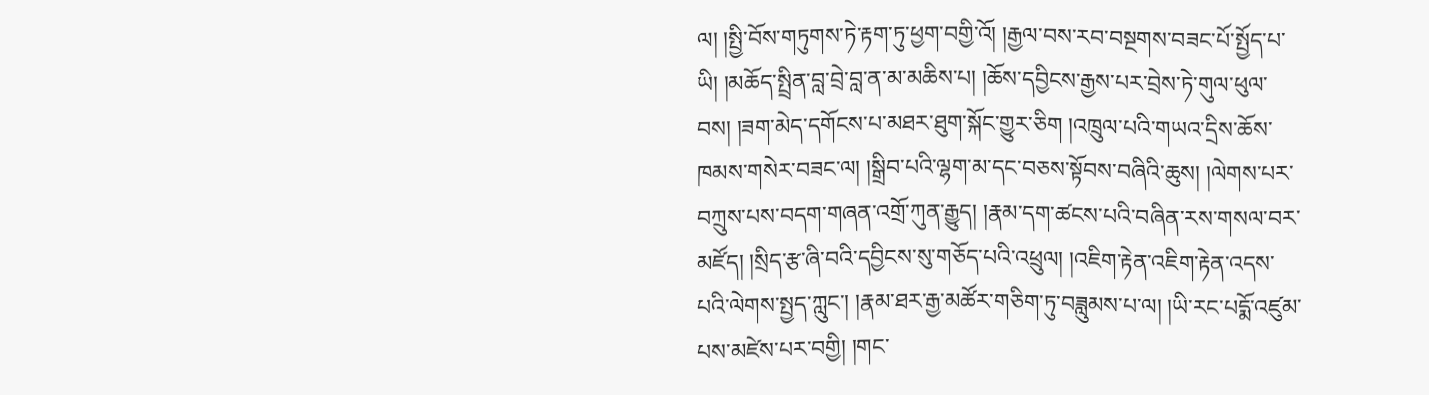ལ། །སྤྱི་བོས་གཏུགས་ཏེ་རྟག་ཏུ་ཕྱག་བགྱི་འོ། །རྒྱལ་བས་རབ་བསྔགས་བཟང་པོ་སྤྱོད་པ་ཡི། །མཆོད་སྤྲིན་བླ་བྲེ་བླ་ན་མ་མཆིས་པ། །ཆོས་དབྱིངས་རྒྱས་པར་བྲེས་ཏེ་གུལ་ཕུལ་བས། །ཟག་མེད་དགོངས་པ་མཐར་ཐུག་སྐོང་གྱུར་ཅིག །འཁྲུལ་པའི་གཡའ་དྲིས་ཆོས་ཁམས་གསེར་བཟང་ལ། །སྒྲིབ་པའི་ལྷག་མ་དང་བཅས་སྟོབས་བཞིའི་ཆུས། །ལེགས་པར་བཀྲུས་པས་བདག་གཞན་འགྲོ་ཀུན་རྒྱུད། །རྣམ་དག་ཚངས་པའི་བཞིན་རས་གསལ་བར་མཛོད། །སྲིད་རྩ་ཞི་བའི་དབྱིངས་སུ་གཅོད་པའི་འཕྲུལ། །འཇིག་རྟེན་འཇིག་རྟེན་འདས་པའི་ལེགས་སྤྱད་ཀླུང་། །རྣམ་ཐར་རྒྱ་མཚོར་གཅིག་ཏུ་བཟླུམས་པ་ལ། །ཡི་རང་པདྨོ་འཛུམ་པས་མཛེས་པར་བགྱི། །གང་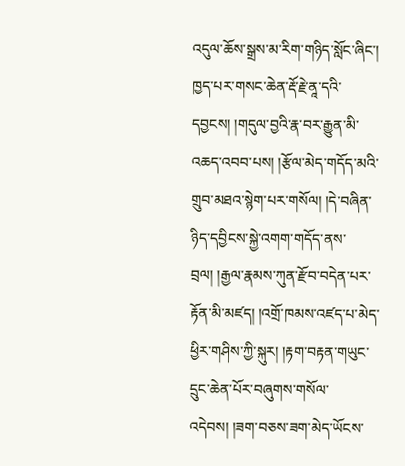འདུལ་ཆོས་སྒྲས་མ་རིག་གཉིད་སློང་ཞིང་། ཁྱད་པར་གསང་ཆེན་རྡོ་རྗེ་ནཱ་དའི་དབྱངས། །གདུལ་བྱའི་རྣ་བར་རྒྱུན་མི་འཆད་འབབ་པས། །རྩོལ་མེད་གདོད་མའི་གྲུབ་མཐའ་སྙེག་པར་གསོལ། །དེ་བཞིན་ཉིད་དབྱིངས་སྐྱེ་འགག་གདོད་ནས་བྲལ། །རྒྱལ་རྣམས་ཀུན་རྫོབ་བདེན་པར་རྟོན་མི་མཛད། །འགྲོ་ཁམས་འཛད་པ་མེད་ཕྱིར་གཤིས་ཀྱི་སྐུར། །རྟག་བརྟན་གཡུང་དྲུང་ཆེན་པོར་བཞུགས་གསོལ་འདེབས། །ཟག་བཅས་ཟག་མེད་ཡོངས་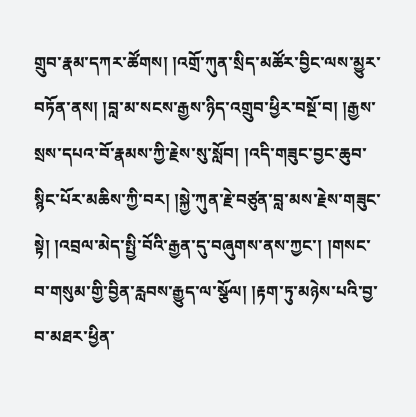གྲུབ་རྣམ་དཀར་ཚོགས། །འགྲོ་ཀུན་སྲིད་མཚོར་བྱིང་ལས་མྱུར་བཏོན་ནས། །བླ་མ་སངས་རྒྱས་ཉིད་འགྲུབ་ཕྱིར་བསྔོ་བ། །རྒྱས་སྲས་དཔའ་བོ་རྣམས་ཀྱི་རྗེས་སུ་སློབ། །འདི་གཟུང་བྱང་ཆུབ་སྙིང་པོར་མཆིས་ཀྱི་བར། །སྐྱེ་ཀུན་རྗེ་བཙུན་བླ་མས་རྗེས་གཟུང་སྟེ། །འབྲལ་མེད་སྤྱི་བོའི་རྒྱན་དུ་བཞུགས་ནས་ཀྱང་། །གསང་བ་གསུམ་གྱི་བྱིན་རླབས་རྒྱུད་ལ་སྩོལ། །རྟག་ཏུ་མཉེས་པའི་བྱ་བ་མཐར་ཕྱིན་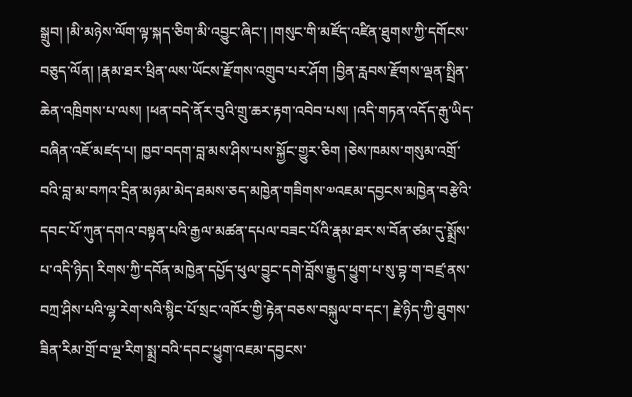སྒྲུབ། །མི་མཉེས་ལོག་ལྟ་སྐད་ཅིག་མི་འབྱུང་ཞིང་། །གསུང་གི་མཛོད་འཛིན་ཐུགས་ཀྱི་དགོངས་བཅུད་ལོན། །རྣམ་ཐར་ཕྲིན་ལས་ཡོངས་རྫོགས་འགྲུབ་པར་ཤོག །བྱིན་རླབས་རྫོགས་ལྡན་སྤྲིན་ཆེན་འཁྲིགས་པ་ལས། །ཕན་བདེ་ནོར་བུའི་གྲུ་ཆར་རྟག་འབེབ་པས། །འདི་གཏན་འདོད་རྒུ་ཡིད་བཞིན་འཇོ་མཛད་པ། ཁྱབ་བདག་བླ་མས་ཤིས་པས་སྐྱོང་གྱུར་ཅིག །ཅེས་ཁམས་གསུམ་འགྲོ་བའི་བླ་མ་བཀའ་དྲིན་མཉམ་མེད་ཐམས་ཅད་མཁྱེན་གཟིགས་༧འཇམ་དབྱངས་མཁྱེན་བརྩེའི་དབང་པོ་ཀུན་དགའ་བསྟན་པའི་རྒྱལ་མཚན་དཔལ་བཟང་པོའི་རྣམ་ཐར་ས་བོན་ཙམ་དུ་སྨྲོས་པ་འདི་ཉིད། རིགས་ཀྱི་དབོན་མཁྱེན་དཔྱོད་ཕུལ་བྱུང་དགེ་བློས་རྒྱུད་ཕྱུག་པ་སུ་བྷ་ག་བཛྲ་ནས་བཀྲ་ཤིས་པའི་ལྷ་རེག་སའི་སྙིང་པོ་སྲང་འཁོར་གྱི་རྟེན་བཅས་བསྐུལ་བ་དང་། རྗེ་ཉིད་ཀྱི་ཐུགས་ཟིན་རིམ་གྲོ་བ་ལྔ་རིག་སྨྲ་བའི་དབང་ཕྱུག་འཇམ་དབྱངས་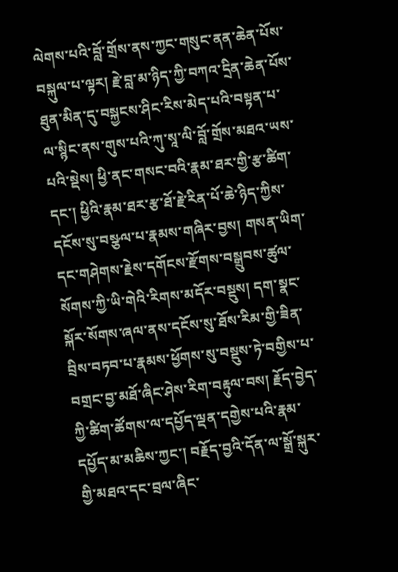ལེགས་པའི་བློ་གྲོས་ནས་ཀྱང་གསུང་ནན་ཆེན་པོས་བསྐུལ་པ་ལྟར། རྗེ་བླ་མ་ཉིད་ཀྱི་བཀའ་དྲིན་ཆེན་པོས་ཐུན་མིན་དུ་བསྐྱངས་ཤིང་རིས་མེད་པའི་བསྟན་པ་ལ་སྙིང་ནས་གུས་པའི་ཀུ་སཱ་ལི་བློ་གྲོས་མཐའ་ཡས་པའི་སྡེས། ཕྱི་ནང་གསང་བའི་རྣམ་ཐར་གྱི་རྩ་ཚིག་དང་། ཕྱིའི་རྣམ་ཐར་རྩ་ཐོ་རྗེ་རིན་པོ་ཆེ་ཉིད་ཀྱིས་དངོས་སུ་བསྩལ་པ་རྣམས་གཞིར་བྱས། གསན་ཡིག་དང་གཤེགས་རྗེས་དགོངས་རྫོགས་བསྒྲུབས་ཚུལ་སོགས་ཀྱི་ཡི་གེའི་རིགས་མདོར་བསྡུས། དག་སྣང་སྐོར་སོགས་ཞལ་ནས་དངོས་སུ་ཐོས་རིམ་གྱི་ཟིན་བྲིས་བཏབ་པ་རྣམས་ཕྱོགས་སུ་བསྡུས་ཏེ་བགྱིས་པ་བགྲང་བྱ་མཐོ་ཞིང་ཤེས་རིག་བརྟུལ་བས། རྗོད་བྱེད་ཀྱི་ཚིག་ཚོགས་ལ་དཔྱོད་ལྡན་དགྱེས་པའི་རྣམ་དཔྱོད་མ་མཆིས་ཀྱང་། བརྗོད་བྱའི་དོན་ལ་སྒྲོ་སྐུར་གྱི་མཐའ་དང་བྲལ་ཞིང་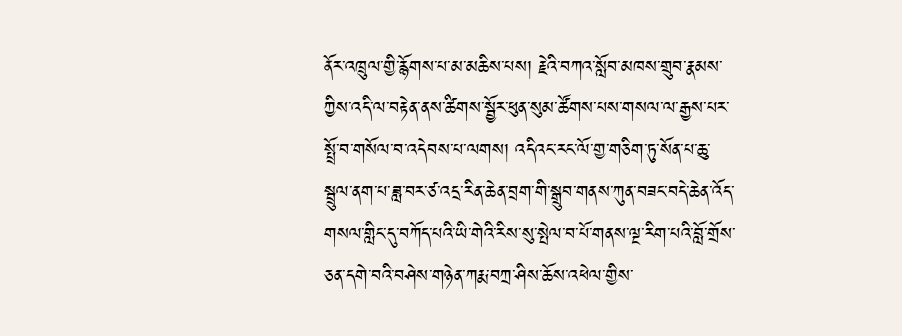ནོར་འཁྲུལ་གྱི་རྙོགས་པ་མ་མཆིས་པས། རྗེའི་བཀའ་སློབ་མཁས་གྲུབ་རྣམས་ཀྱིས་འདི་ལ་བརྟེན་ནས་ཚིགས་སྦྱོར་ཕུན་སུམ་ཚོགས་པས་གསལ་ལ་རྒྱས་པར་སྤྲོ་བ་གསོལ་བ་འདེབས་པ་ལགས། འདིའང་རང་ལོ་གྱ་གཅིག་ཏུ་སོན་པ་ཆུ་སྦྲུལ་ནག་པ་ཟླ་བར་ཙ་འདྲ་རིན་ཆེན་བྲག་གི་སྒྲུབ་གནས་ཀུན་བཟང་བདེ་ཆེན་འོད་གསལ་གླིང་དུ་བཀོད་པའི་ཡི་གེའི་རིས་སུ་སྤེལ་བ་པོ་གནས་ལྔ་རིག་པའི་བློ་གྲོས་ཅན་དགེ་བའི་བཤེས་གཉེན་ཀརྨ་བཀྲ་ཤིས་ཆོས་འཕེལ་གྱིས་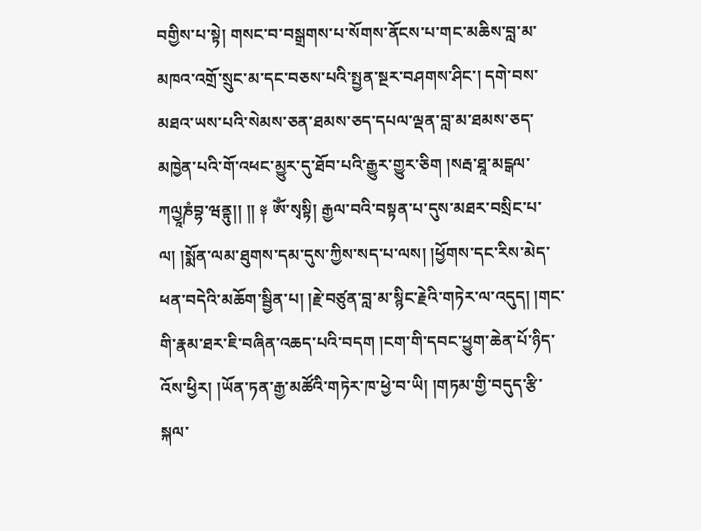བགྱིས་པ་སྟེ། གསང་བ་བསྒྲགས་པ་སོགས་ནོངས་པ་གང་མཆིས་བླ་མ་མཁའ་འགྲོ་སྲུང་མ་དང་བཅས་པའི་སྤྱན་སྔར་བཤགས་ཤིང་། དགེ་བས་མཐའ་ཡས་པའི་སེམས་ཅན་ཐམས་ཅད་དཔལ་ལྡན་བླ་མ་ཐམས་ཅད་མཁྱེན་པའི་གོ་འཕང་མྱུར་དུ་ཐོབ་པའི་རྒྱུར་གྱུར་ཅིག །སརྦ་ཐཱ་མངྒལ་ཀལྱཱཎཾབྷ་ཝནྟུ།། །། ༈ ཨོཾ་སྭསྟི། རྒྱལ་བའི་བསྟན་པ་དུས་མཐར་བསྲིང་པ་ལ། །སྨོན་ལམ་ཐུགས་དམ་དུས་ཀྱིས་སད་པ་ལས། །ཕྱོགས་དང་རིས་མེད་ཕན་བདེའི་མཆོག་སྦྱིན་པ། །རྗེ་བཙུན་བླ་མ་སྙིང་རྗེའི་གཏེར་ལ་འདུད། །གང་གི་རྣམ་ཐར་ཇི་བཞིན་འཆད་པའི་བདག །ངག་གི་དབང་ཕྱུག་ཆེན་པོ་ཉིད་འོས་ཕྱིར། །ཡོན་ཏན་རྒྱ་མཚོའི་གཏེར་ཁ་ཕྱེ་བ་ཡི། །གཏམ་གྱི་བདུད་རྩི་སྐལ་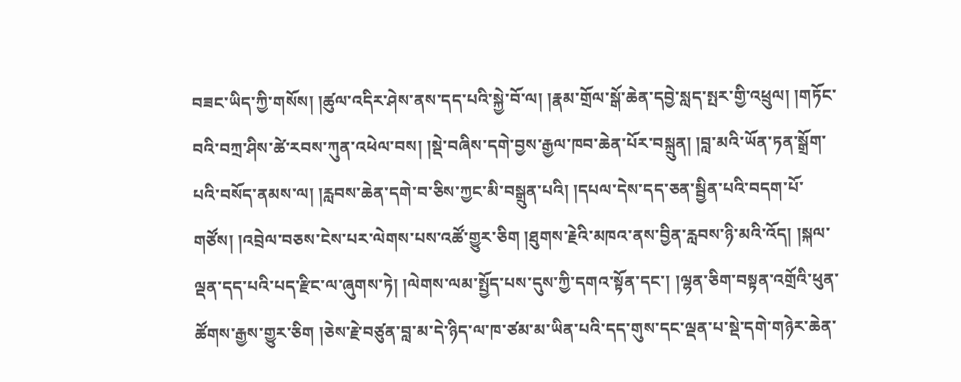བཟང་ཡིད་ཀྱི་གསོས། །ཚུལ་འདིར་ཤེས་ནས་དད་པའི་སྐྱེ་བོ་ལ། །རྣམ་གྲོལ་སྒོ་ཆེན་དབྱེ་སླད་སྤར་གྱི་འཕྲུལ། །གཏོང་བའི་བཀྲ་ཤིས་ཚེ་རབས་ཀུན་འཕེལ་བས། །སྡེ་བཞིས་དགེ་བྱས་རྒྱལ་ཁབ་ཆེན་པོར་བསྐྲུན། །བླ་མའི་ཡོན་ཏན་སྒྲོག་པའི་བསོད་ནམས་ལ། །རླབས་ཆེན་དགེ་བ་ཅིས་ཀྱང་མི་བསྒྲུན་པའི། །དཔལ་དེས་དད་ཅན་སྦྱིན་པའི་བདག་པོ་གཙོས། །འབྲེལ་བཅས་ངེས་པར་ལེགས་པས་འཚོ་གྱུར་ཅིག །ཐུགས་རྗེའི་མཁའ་ནས་བྱིན་རླབས་ཉི་མའི་འོད། །སྐལ་ལྡན་དད་པའི་པད་རྫིང་ལ་ཞུགས་ཏེ། །ལེགས་ལམ་སྤྱོད་པས་དུས་ཀྱི་དགའ་སྟོན་དང་། །ལྷན་ཅིག་བསྟན་འགྲོའི་ཕུན་ཚོགས་རྒྱས་གྱུར་ཅིག །ཅེས་རྗེ་བཙུན་བླ་མ་དེ་ཉིད་ལ་ཁ་ཙམ་མ་ཡིན་པའི་དད་གུས་དང་ལྡན་པ་སྡེ་དགེ་གཉེར་ཆེན་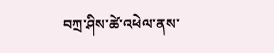བཀྲ་ཤིས་ཚེ་འཕེལ་ནས་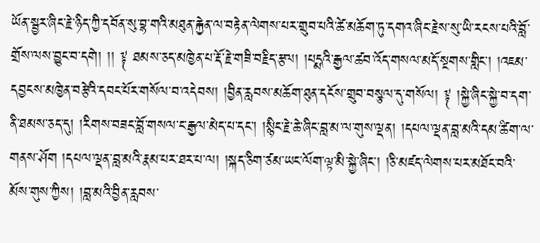ཡོན་སྦྱར་ཞིང་རྗེ་ཉིད་ཀྱི་དབོན་སུ་བྷ་གའི་མཐུན་རྐྱེན་ལ་བརྟེན་ལེགས་པར་གྲུབ་པའི་ཚེ་མཆོག་ཏུ་དགའ་ཞིང་རྗེས་སུ་ཡི་རངས་པའི་བློ་གྲོས་ལས་བྱུང་བ་དགེ། །། ༈ ཐམས་ཅད་མཁྱེན་པ་རྡོ་རྗེ་གཟི་བརྗིད་རྩལ། །པདྨའི་རྒྱལ་ཚབ་འོད་གསལ་མདོ་སྔགས་གླིང་། །འཇམ་དབྱངས་མཁྱེན་བརྩེའི་དབང་པོར་གསོལ་བ་འདེབས། །བྱིན་རླབས་མཆོག་ཐུན་དངོས་གྲུབ་བསྩལ་དུ་གསོལ། ༈ །སྐྱེ་ཞིང་སྐྱེ་བ་དག་ནི་ཐམས་ཅད་དུ། །རིགས་བཟང་བློ་གསལ་ང་རྒྱལ་མེད་པ་དང་། །སྙིང་རྗེ་ཆེ་ཞིང་བླ་མ་ལ་གུས་ལྡན། །དཔལ་ལྡན་བླ་མའི་དམ་ཚིག་ལ་གནས་ཤོག །དཔལ་ལྡན་བླ་མའི་རྣམ་པར་ཐར་པ་ལ། །སྐད་ཅིག་ཙམ་ཡང་ལོག་ལྟ་མི་སྐྱེ་ཞིང་། །ཅི་མཛད་ལེགས་པར་མཐོང་བའི་མོས་གུས་ཀྱིས། །བླ་མའི་བྱིན་རླབས་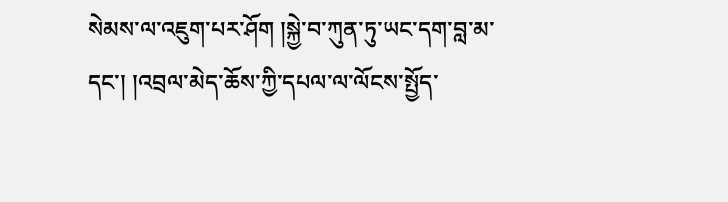སེམས་ལ་འཇུག་པར་ཤོག །སྐྱེ་བ་ཀུན་ཏུ་ཡང་དག་བླ་མ་དང་། །འབྲལ་མེད་ཆོས་ཀྱི་དཔལ་ལ་ལོངས་སྤྱོད་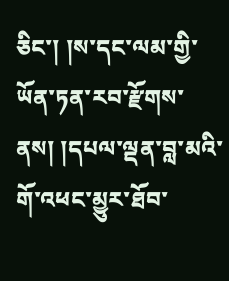ཅིང་། །ས་དང་ལམ་གྱི་ཡོན་ཏན་རབ་རྫོགས་ནས། །དཔལ་ལྡན་བླ་མའི་གོ་འཕང་མྱུར་ཐོབ་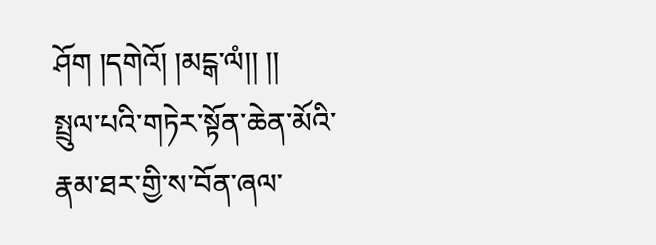ཤོག །དགེའོ། །མངྒ་ལཾ།། །།
སྤྲུལ་པའི་གཏེར་སྟོན་ཆེན་མོའི་རྣམ་ཐར་གྱི་ས་བོན་ཞལ་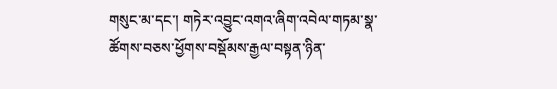གསུང་མ་དང་། གཏེར་འབྱུང་འགའ་ཞིག་འབེལ་གཏམ་སྣ་ཚོགས་བཅས་ཕྱོགས་བསྡོམས་རྒྱལ་བསྟན་ཉིན་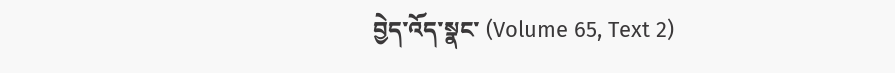བྱེད་འོད་སྣང་ (Volume 65, Text 2)